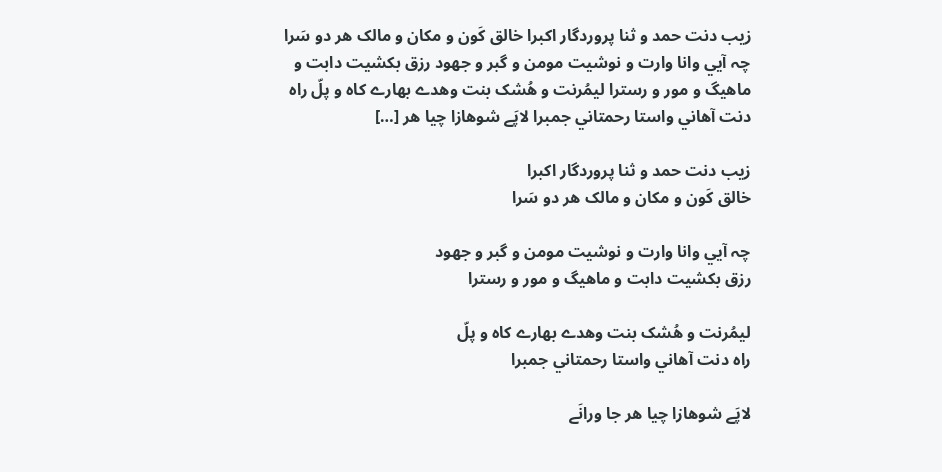زیب دنت حمد و ثنا پروردگار اکبرا خالق کَون و مکان و مالک هر دو سَرا چہ آیي وانا وارت و نوشیت مومن و گبر و جهود رزق بکشیت دابت و ماهیگ و مور و رسترا لیمُرنت و هُشک بنت وھدے بهارے کاه و پلّ راه دنت آهاني واستا رحمتاني جمبرا لاپَے شوهازا چیا هر […]

زیب دنت حمد و ثنا پروردگار اکبرا
خالق کَون و مکان و مالک هر دو سَرا

چہ آیي وانا وارت و نوشیت مومن و گبر و جهود
رزق بکشیت دابت و ماهیگ و مور و رسترا

لیمُرنت و هُشک بنت وھدے بهارے کاه و پلّ
راه دنت آهاني واستا رحمتاني جمبرا

لاپَے شوهازا چیا هر جا ورانَے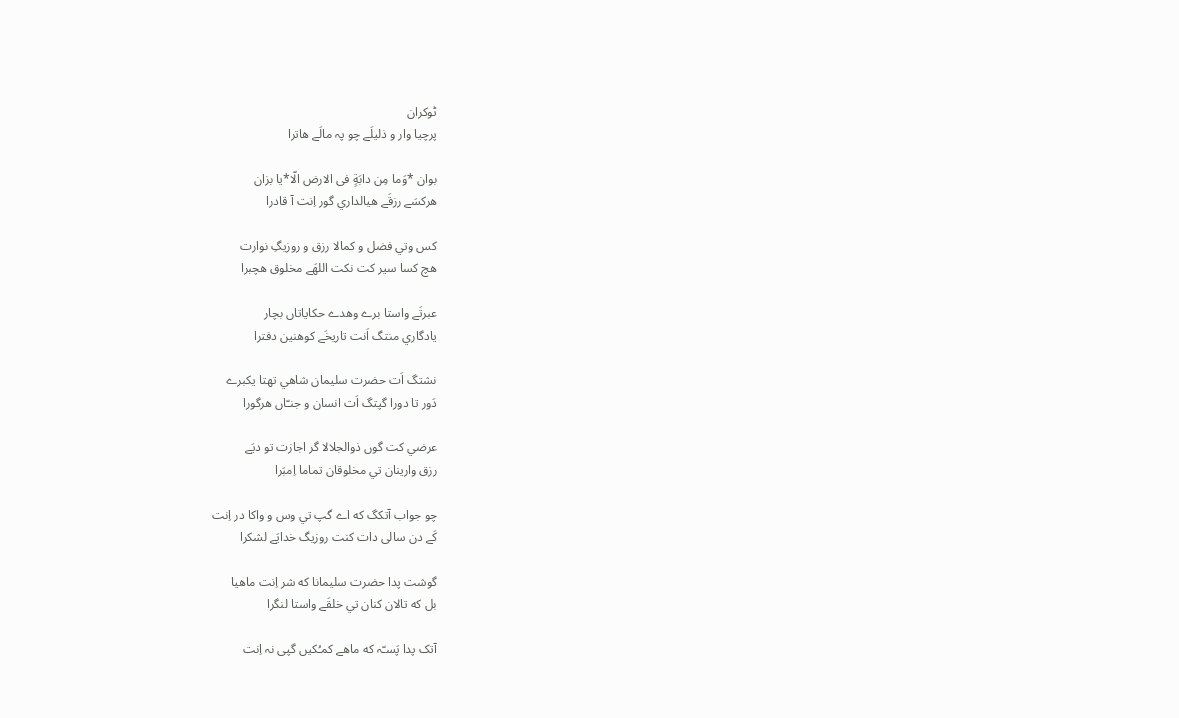ٹوکران
پرچیا وار و ذلیلَے چو پہ مالَے ھاترا

بوان *وَما مِن دابَةٍ فی الارض الّا*یا بزان
هرکسَے رزقَے ھیالداري گور اِنت آ قادرا

کس وتي فضل و کمالا رزق و روزیگِ نوارت
هچ کسا سیر کت نکت اللهَے مخلوق هچبرا

عبرتَے واستا برے وهدے حکایاتاں بچار
یادگاري منتگ اَنت تاریخَے کوهنین دفترا

نشتگ اَت حضرت سلیمان شاهي تھتا یکبرے
دَور تا دورا گپتگ اَت انسان و جنـّاں هرگورا

عرضي کت گوں ذوالجلالا گر اجازت تو دیَے
رزق وارینان تي مخلوقان تماما اِمبَرا

چو جواب آتکگ که اے گپ تي وس و واکا در اِنت
کَے دن سالی دات کنت روزیگ خدایَے لشکرا

گوشت پدا حضرت سلیمانا که شر اِنت ماهیا
بل که تالان کنان تي خلقَے واستا لنگرا

آتک پدا پَسـّہ که ماهے کمـُکیں گپی نہ اِنت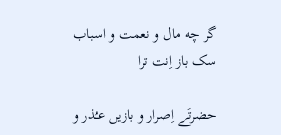گر چه مال و نعمت و اسباب سک باز اِنت ترا

حضرتَے اِصرار و بازیں عـُذر و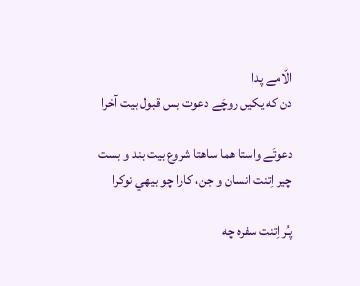الّامے پدا
دن که یکیں روچَے دعوت بس قبول بیت آخرا

دعوتَے واستا هما ساھتا شروع بیت بند و بست
چیر اِتنت انسان و جن، کارا چو بیهي نوکرا

پـُر اِتنت سفره چه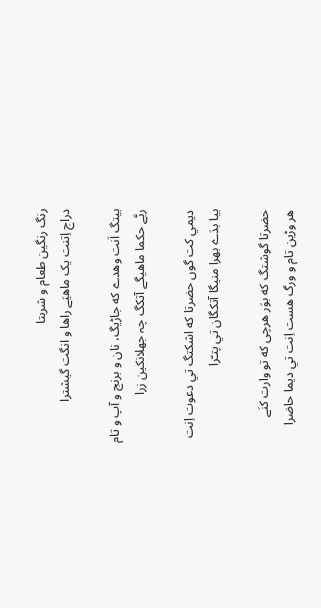رنگ رنگین طعام و شربتا
دراج اِتنت یک ماهیَے راها و انگت گیشترا

بیتگ اَنت وھدے که جاڑیگ، نان و برنج و آپ و تام
ربَّے حکما ماهیگے آتکگ چہ جهلانکین زرا

دیمي کت گوں حضرتا که اشکتگ تي دعوت اِنت
بیا بدَے بهرا منیگا آتکگان تي پتـّرا

حضرتا گوشتگ که بوَر هرچی که تو وارت کنَے
هر وڑین تام و ورگ هست اِنت تي دیما حاضرا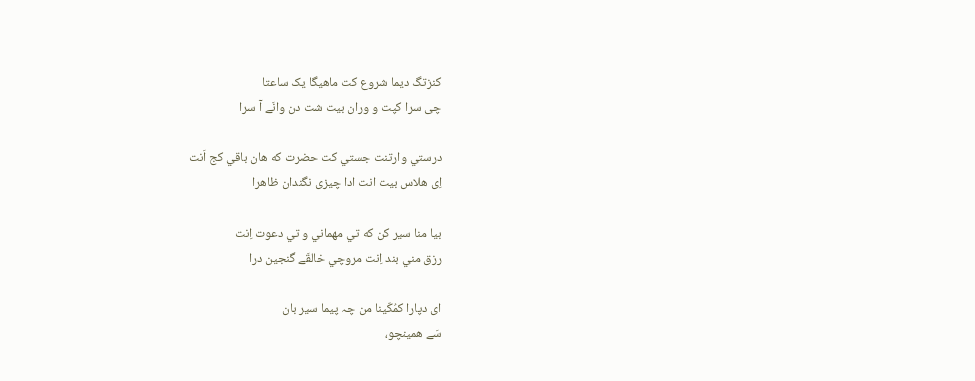کنزتگ دیما شروع کت ماهیگا یک ساعتا
چی سرا کپت و وران بیت شت دن وانَے آ سرا

درستي وارتنت جستي کت حضرت که هان باقي کج اَنت
اِی هلاس بیت انت ادا چیزی نگندان ظاهرا

بیا منا سیر کن که تي مهماني و تي دعوت اِنت
رزق مني بند اِنت مروچي خالقَے گنجین درا

ای دپارا کمُکّینا من چہ پیما سیر بان
سَے همینچو،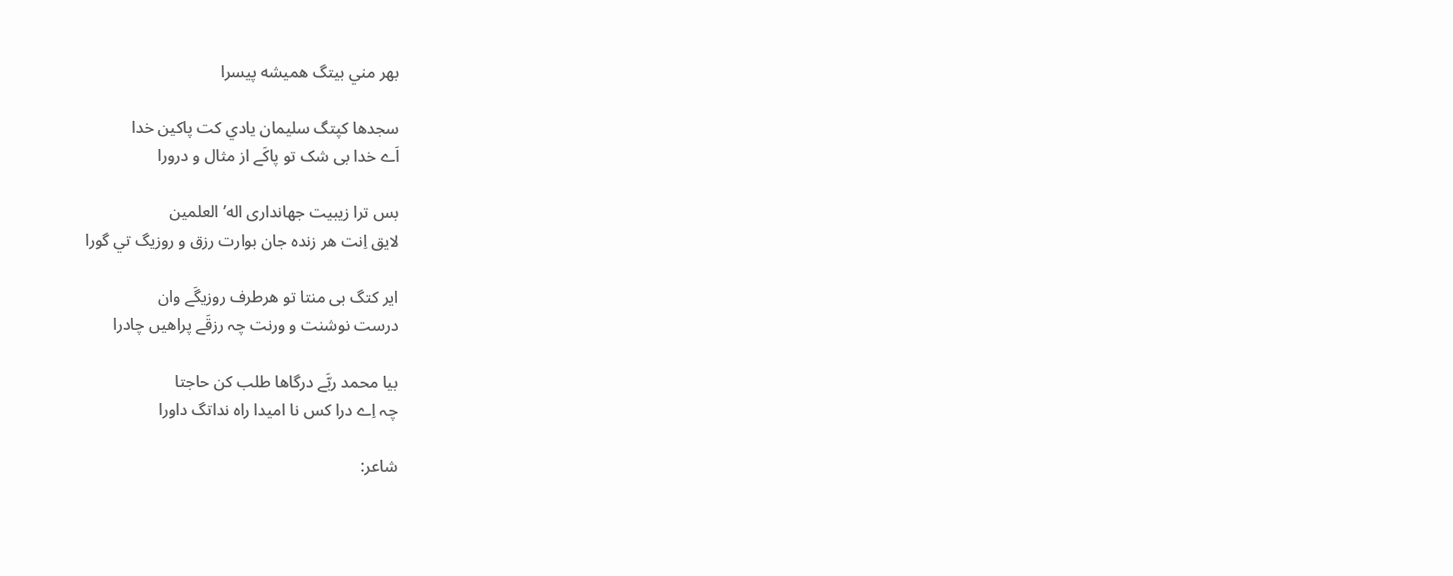بهر مني بیتگ همیشه پیسرا

سجدها کپتگ سلیمان یادي کت پاکین خدا
اَے خدا بی شک تو پاکَے از مثال و درورا

بس ترا زیبیت جهانداری اله’ العلمین
لایق اِنت هر زنده جان بوارت رزق و روزیگ تي گورا

ایر کتگ بی منتا تو هرطرف روزیگَے وان
درست نوشنت و ورنت چہ رزقَے پراهیں چادرا

بیا محمد ربَّے درگاها طلب کن حاجتا
چہ اِے درا کس نا امیدا راہ نداتگ داورا

شاعر: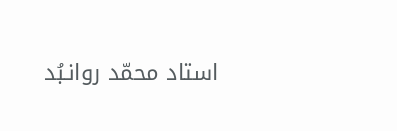استاد محمّد روانـبُد